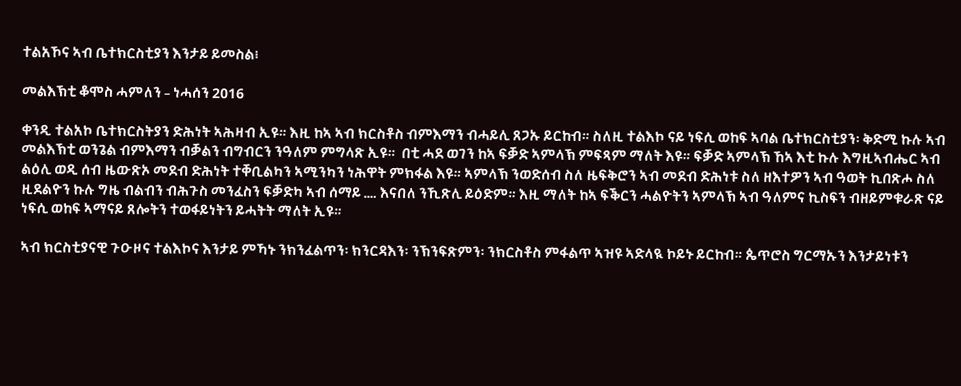ተልአኾና ኣብ ቤተክርስቲያን እንታይ ይመስል፧

መልእኽቲ ቆሞስ ሓምለን – ነሓሰን 2016

ቀንዲ ተልአኮ ቤተክርስትያን ድሕነት ኣሕዛብ ኢዩ። እዚ ከኣ ኣብ ክርስቶስ ብምእማን ብሓይሊ ጸጋኡ ይርከብ። ስለዚ ተልእኮ ናይ ነፍሲ ወከፍ ኣባል ቤተክርስቲያን፡ ቅድሚ ኩሉ ኣብ መልእኽቲ ወንጌል ብምእማን ብቓልን ብግብርን ንዓለም ምግላጽ ኢዩ።  በቲ ሓደ ወገን ከኣ ፍቓድ ኣምላኽ ምፍጻም ማለት እዩ። ፍቓድ ኣምላኽ ኸኣ እቲ ኩሉ እግዚኣብሔር ኣብ ልዕሊ ወዲ ሰብ ዜውጽኦ መደብ ድሕነት ተቐቢልካን ኣሚንካን ነሕዋት ምክፋል እዩ። ኣምላኽ ንወድሰብ ስለ ዜፍቅሮን ኣብ መደብ ድሕነቱ ስለ ዘእተዎን ኣብ ዓወት ኪበጽሖ ስለ ዚደልዮን ኩሉ ግዜ ብልብን ብሕጉስ መንፈስን ፍቓድካ ኣብ ሰማይ …. እናበለ ንኺጽሊ ይዕድም። እዚ ማለት ከኣ ፍቕርን ሓልዮትን ኣምላኽ ኣብ ዓለምና ኪስፍን ብዘይምቁራጽ ናይ ነፍሲ ወከፍ ኣማናይ ጸሎትን ተወፋይነትን ይሓትት ማለት ኢዩ።

ኣብ ክርስቲያናዊ ጉዑዞና ተልእኮና እንታይ ምኻኑ ንክንፈልጥን፡ ክንርዳእን፡ ንኽንፍጽምን፡ ንክርስቶስ ምፋልጥ ኣዝዩ ኣድላዪ ኮይኑ ይርከብ። ጴጥሮስ ግርማኡን እንታይነቱን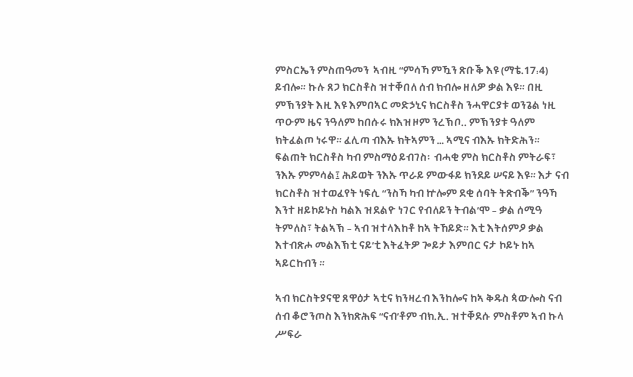ምስርኤን ምስጠዓመን  ኣብዚ “ምሳኻ ምዃን ጽቡቕ እዩ (ማቴ.17᎓4) ይብሎ። ኩሉ ጸጋ ክርስቶስ ዝተቐበለ ሰብ ክብሎ ዘለዎ ቃል እዩ። በዚ ምኽንያት እዚ እዩ እምበኣር መድኃኒና ክርስቶስ ንሓዋርያቱ ወንጌል ነዚ ጥዑም ዜና ንዓለም ከበሱሩ ክእዝዞም ንረኽቦ.. ምኽንያቱ ዓለም ክትፈልጦ ነሩዋ። ፈሊጣ ብእኡ ክትኣምን … ኣሚና ብእኡ ክትድሕን። ፍልጠት ክርስቶስ ካብ ምስማዕ ይብገስ፡  ብሓቂ ምስ ክርስቶስ ምትራፍ፣ ንእኡ ምምሳል፤ ሕይወት ንእኡ ጥራይ ምውፋይ ክንደይ ሠናይ እዩ። እታ ናብ ክርስቶስ ዝተወፈየት ነፍሲ “ንስኻ ካብ ኵሎም ደቂ ሰባት ትጽብቕ” ንዓኻ እንተ ዘይኮይኑስ ካልእ ዝደልዮ ነገር የብለይን ትብል’ሞ – ቃል ሰሚዓ ትምለስ፣ ትልኣኽ – ኣብ ዝተላእከቶ ከኣ ትኸይድ። እቲ እትሰምዖ ቃል እተብጽሖ መልእኽቲ ናይ’ቲ እትፈትዎ ጐይታ እምበር ናታ ኮይኑ ከኣ ኣይርከብን ።

ኣብ ክርስትያናዊ ጸዋዕታ ኣቲና ክንዛረብ እንከሎና ከኣ ቅዱስ ጳውሎስ ናብ ሰብ ቆሮንጦስ እንክጽሕፍ “ናብ’ቶም ብክ.ኢ. ዝተቐደሱ ምስቶም ኣብ ኩላ ሥፍራ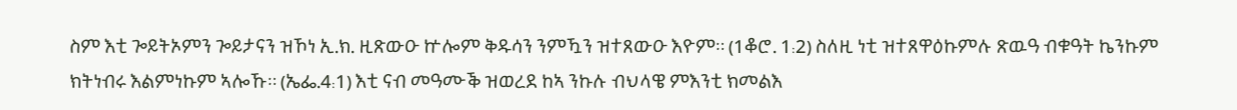ስም እቲ ጐይትኦምን ጐይታናን ዝኾነ ኢ.ክ. ዚጽውዑ ኵሎም ቅዱሳን ንምዃን ዝተጸውዑ እዮም። (1ቆሮ. 1᎓2) ስለዚ ነቲ ዝተጸዋዕኩምሉ ጽዉዓ ብቁዓት ኬንኩም ክትነብሩ እልምነኩም ኣሎኹ። (ኤፌ.4᎓1) እቲ ናብ መዓሙቕ ዝወረደ ከኣ ንኩሉ ብህላዌ ምእንቲ ክመልእ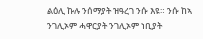ልዕሊ ኩሉ ንሰማያት ዝዓረገ ንሱ እዩ። ንሱ ከኣ ንገሊኦም ሓዋርያት ንገሊኦም ነቢያት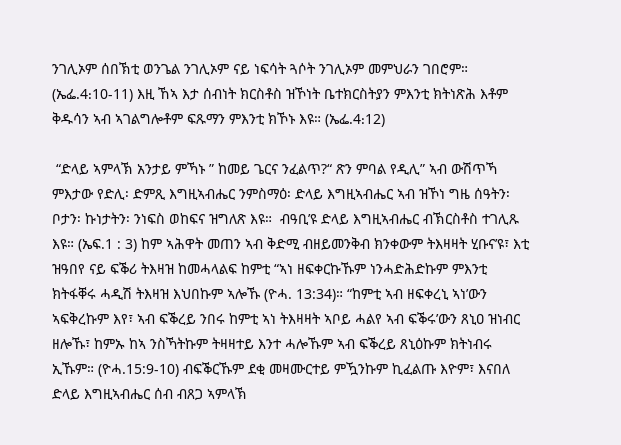ንገሊኦም ሰበኽቲ ወንጌል ንገሊኦም ናይ ነፍሳት ጓሶት ንገሊኦም መምህራን ገበሮም። (ኤፌ.4᎓10-11) እዚ ኸኣ እታ ሰብነት ክርስቶስ ዝኾነት ቤተክርስትያን ምእንቲ ክትነጽሕ እቶም ቅዱሳን ኣብ ኣገልግሎቶም ፍጹማን ምእንቲ ክኾኑ እዩ። (ኤፌ.4᎓12)

 “ድላይ ኣምላኽ አንታይ ምኻኑ ” ከመይ ጌርና ንፈልጥ?“ ጽን ምባል የዲሊ” ኣብ ውሽጥኻ ምእታው የድሊ፡ ድምጺ እግዚኣብሔር ንምስማዕ፡ ድላይ እግዚኣብሔር ኣብ ዝኾነ ግዜ ሰዓትን፡ ቦታን፡ ኩነታትን፡ ንነፍስ ወከፍና ዝግለጽ እዩ።  ብዓቢ’ዩ ድላይ እግዚኣብሔር ብኽርስቶስ ተገሊጹ እዩ። (ኤፍ.1 : 3) ከም ኣሕዋት መጠን ኣብ ቅድሚ ብዘይመንቅብ ክንቀውም ትእዛዛት ሂቡና’ዩ፣ እቲ ዝዓበየ ናይ ፍቕሪ ትእዛዝ ከመሓላልፍ ከምቲ “ኣነ ዘፍቀርኩኹም ነንሓድሕድኩም ምእንቲ ክትፋቐሩ ሓዲሽ ትእዛዝ እህበኩም ኣሎኹ (ዮሓ. 13:34)። “ከምቲ ኣብ ዘፍቀረኒ ኣነ’ውን ኣፍቅረኩም እየ፣ ኣብ ፍቕረይ ንበሩ ከምቲ ኣነ ትእዛዛት ኣቦይ ሓልየ ኣብ ፍቕሩ’ውን ጸኒዐ ዝነብር ዘሎኹ፣ ከምኡ ከኣ ንስኻትኩም ትዛዛተይ እንተ ሓሎኹም ኣብ ፍቕረይ ጸኒዕኩም ክትነብሩ ኢኹም። (ዮሓ.15:9-10) ብፍቕርኹም ደቂ መዛሙርተይ ምዃንኩም ኪፈልጡ እዮም፣ እናበለ ድላይ እግዚኣብሔር ሰብ ብጸጋ ኣምላኽ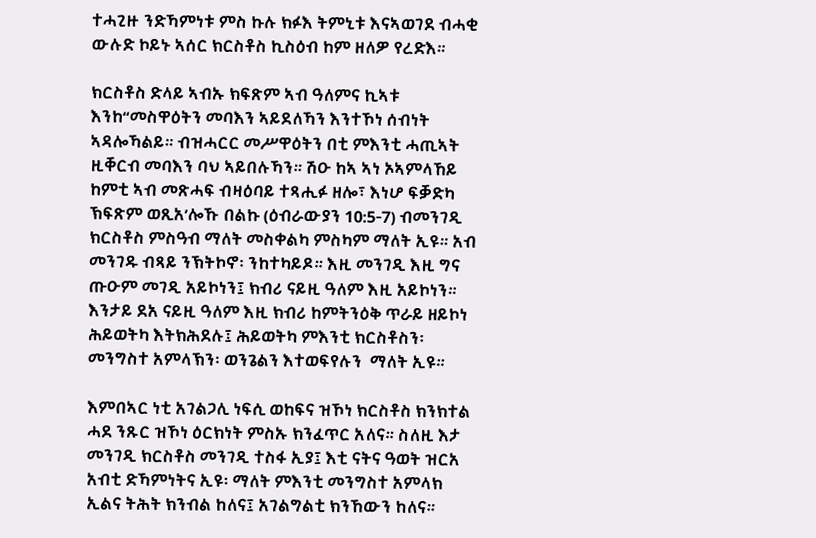ተሓጊዙ ንድኻምነቱ ምስ ኩሉ ክፉእ ትምኒቱ እናኣወገደ ብሓቂ ውሉድ ኮይኑ ኣሰር ክርስቶስ ኪስዕብ ከም ዘለዎ የረድእ።

ክርስቶስ ድላይ ኣብኡ ክፍጽም ኣብ ዓለምና ኪኣቱ እንከ“መስዋዕትን መባእን ኣይደለኻን እንተኾነ ሰብነት ኣዳሎኻልይ። ብዝሓርር መሥዋዕትን በቲ ምእንቲ ሓጢኣት ዚቐርብ መባእን ባህ ኣይበሉኻን። ሽዑ ከኣ ኣነ ኦኣምላኸይ ከምቲ ኣብ መጽሓፍ ብዛዕባይ ተጻሒፉ ዘሎ፣ እነሆ ፍቓድካ ኽፍጽም ወጺአ’ሎኹ በልኩ (ዕብራውያን 10:5-7) ብመንገዲ ክርስቶስ ምስዓብ ማለት መስቀልካ ምስካም ማለት ኢዩ። አብ መንገዱ ብጻይ ንኽትኮኖ፡ ንከተካይዶ። እዚ መንገዲ እዚ ግና ጡዑም መገዲ አይኮነን፤ ክብሪ ናይዚ ዓለም እዚ አይኮነን። እንታይ ደአ ናይዚ ዓለም እዚ ክብሪ ከምትንዕቅ ጥራይ ዘይኮነ ሕይወትካ እትክሕደሉ፤ ሕይወትካ ምእንቲ ክርስቶስን፡ መንግስተ አምላኽን፡ ወንጌልን እተወፍየሉን  ማለት ኢዩ።

እምበኣር ነቲ አገልጋሊ ነፍሲ ወከፍና ዝኾነ ክርስቶስ ክንክተል ሓደ ንጹር ዝኾነ ዕርክነት ምስኡ ክንፈጥር አለና። ስለዚ እታ መንገዲ ክርስቶስ መንገዲ ተስፋ ኢያ፤ እቲ ናትና ዓወት ዝርአ አብቲ ድኻምነትና ኢዩ፡ ማለት ምእንቲ መንግስተ አምላክ ኢልና ትሕት ክንብል ከለና፤ አገልግልቲ ክንኸውን ከለና።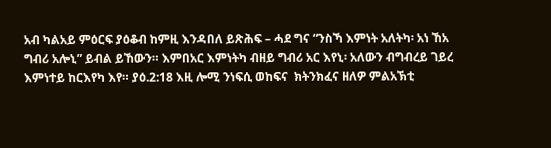አብ ካልአይ ምዕርፍ ያዕቆብ ከምዚ እንዳበለ ይጽሕፍ – ሓደ ግና “ንስኻ እምነት አለትካ፡ አነ ኸአ ግብሪ አሎኒ” ይብል ይኸውን። እምበአር እምነትካ ብዘይ ግብሪ አር እየኒ፡ አለውን ብግብረይ ገይረ እምነተይ ከርእየካ እየ። ያዕ.2:18 እዚ ሎሚ ንነፍሲ ወከፍና  ክትንክፈና ዘለዎ ምልአኽቲ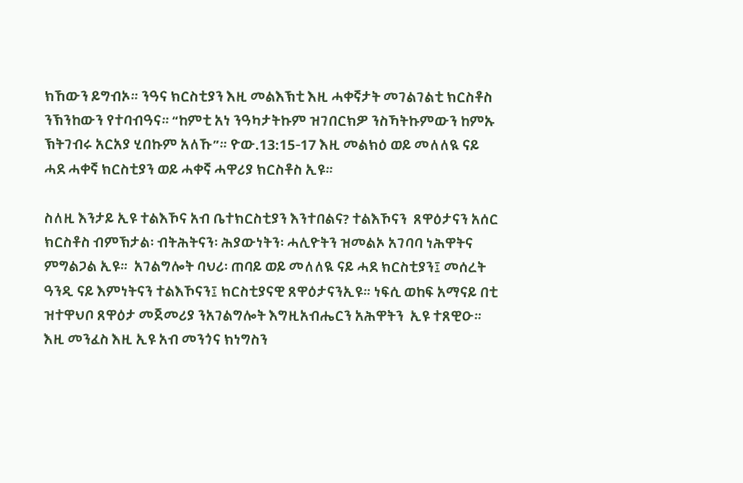ክኸውን ይግብኦ። ንዓና ክርስቲያን እዚ መልእኽቲ እዚ ሓቀኛታት መገልገልቲ ክርስቶስ ንኽንከውን የተባብዓና። “ከምቲ አነ ንዓካታትኩም ዝገበርክዎ ንስኻትኩምውን ከምኡ ኽትገብሩ አርአያ ሂበኩም አለኹ”። ዮው.13:15-17 እዚ መልክዕ ወይ መለለዪ ናይ ሓደ ሓቀኛ ክርስቲያን ወይ ሓቀኛ ሓዋሪያ ክርስቶስ ኢዩ።

ስለዚ እንታይ ኢዩ ተልእኾና አብ ቤተክርስቲያን እንተበልና? ተልእኾናን  ጸዋዕታናን አሰር ክርስቶስ ብምኽታል፡ ብትሕትናን፡ ሕያውነትን፡ ሓሊዮትን ዝመልኦ አገባባ ነሕዋትና ምግልጋል ኢዩ።  አገልግሎት ባህሪ፡ ጠባይ ወይ መለለዪ ናይ ሓደ ክርስቲያን፤ መሰረት ዓንዲ ናይ እምነትናን ተልእኾናን፤ ክርስቲያናዊ ጸዋዕታናንኢዩ። ነፍሲ ወከፍ አማናይ በቲ ዝተዋህቦ ጸዋዕታ መጀመሪያ ንአገልግሎት እግዚአብሔርን አሕዋትን  ኢዩ ተጸዊዑ። እዚ መንፈስ እዚ ኢዩ አብ መንጎና ክነግስን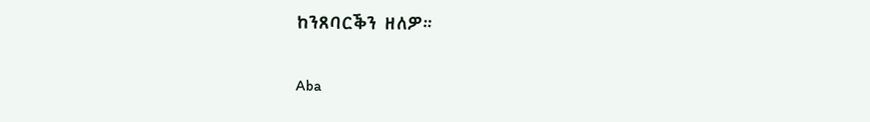ከንጸባርቕን  ዘለዎ።

Aba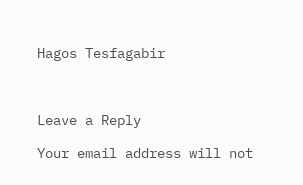Hagos Tesfagabir



Leave a Reply

Your email address will not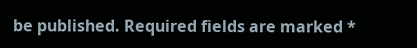be published. Required fields are marked *